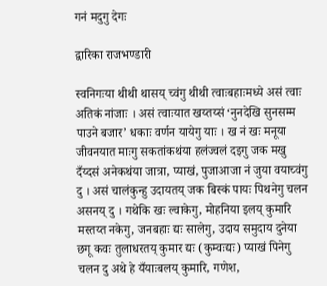गनं मदुगु देगः

द्वारिका राजभण्डारी

स्वनिगःया थीथी थासय् च्वंगु थीथी त्वाःबहाःमध्ये असं त्वाः अतिकं नांजाः । असं त्वाःयात खय्तय्सं ‘नुनदेखि सुनसम्म पाउने बजार’ धकाः वर्णन यायेगु याः । ख नं खः मनूया जीवनयात माःगु सकतांकथंया हलंज्वलं दइगु जक मखु दँय्दसं अनेकथंया जात्रा, प्याखं, पुजाआजा नं जुया वयाच्वंगु दु । असं चालंकुन्हु उदायतय् जक बिस्कं पायः पिथनेगु चलन असनय् दु । गथेकि खः ल्वाकेगु, मोहनिया इलय् कुमारि मस्तय्त नकेगु, जनबहाः द्यः सालेगु, उदाय समुदाय दुनेया छगू कवः तुलाधरतय् कुमार द्यः (कुम्वःद्यः) प्याखं पिनेगु चलन दु अथे हे यँयाःबलय् कुमारि, गणेश,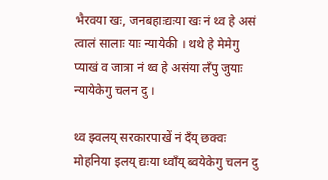भैरवया खः, जनबहाःद्यःया खः नं थ्व हे असं त्वालं सालाः याः न्यायेकी । थथे हे मेमेगु प्याखं व जात्रा नं थ्व हे असंया लँपु जुयाः न्यायेकेगु चलन दु ।

थ्व झ्वलय् सरकारपाखें नं दँय् छक्वः मोहनिया इलय् द्यःया ध्वाँय् ब्वयेकेगु चलन दु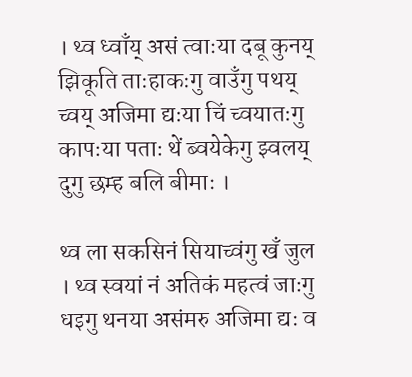। थ्व ध्वाँय् असं त्वाःया दबू कुनय् झिकूति ताःहाकःगु वाउँगु पथय् च्वय् अजिमा द्यःया चिं च्वयातःगु कापःया पताः थें ब्वयेकेगु झ्वलय् दुगु छम्ह बलि बीमाः ।

थ्व ला सकसिनं सियाच्वंगु खँ जुल । थ्व स्वयां नं अतिकं महत्वं जाःगु धइगु थनया असंमरु अजिमा द्यः व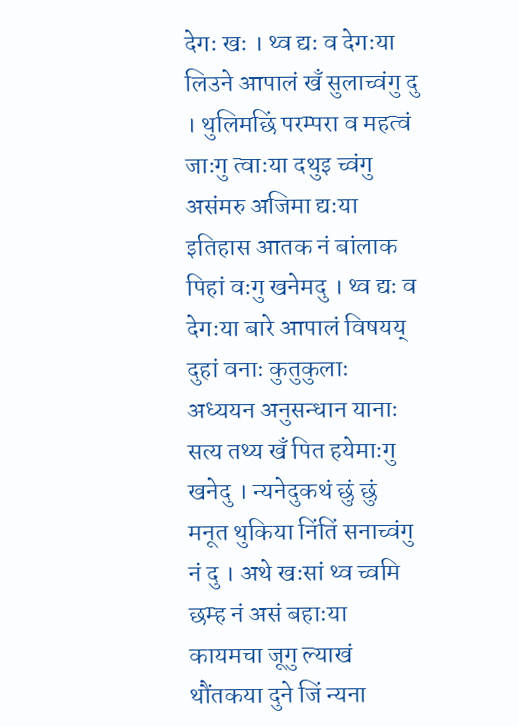देगः खः । थ्व द्यः व देगःया लिउने आपालं खँ सुलाच्वंगु दु । थुलिमछिं परम्परा व महत्वं जाःगु त्वाःया दथुइ च्वंगु असंमरु अजिमा द्यःया इतिहास आतक नं बांलाक पिहां वःगु खनेमदु । थ्व द्यः व देगःया बारे आपालं विषयय् दुहां वनाः कुतुकुलाः अध्ययन अनुसन्धान यानाः सत्य तथ्य खँ पित हयेमाःगु खनेदु । न्यनेदुकथं छुं छुं मनूत थुकिया निंतिं सनाच्वंगु नं दु । अथे खःसां थ्व च्वमि छम्ह नं असं बहाःया कायमचा जूगु ल्याखं थौंतकया दुने जिं न्यना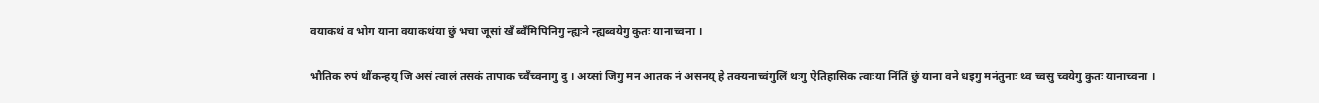वयाकथं व भोग याना वयाकथंया छुं भचा जूसां खँ ब्वँमिपिनिगु न्ह्यःने न्ह्यब्वयेगु कुतः यानाच्वना ।

भौतिक रुपं थौंकन्हय् जि असं त्वालं तसकं तापाक च्वँच्वनागु दु । अय्सां जिगु मन आतक नं असनय् हे तक्यनाच्वंगुलिं थःगु ऐतिहासिक त्वाःया निंतिं छुं याना वने धइगु मनंतुनाः थ्व च्वसु च्वयेगु कुतः यानाच्वना ।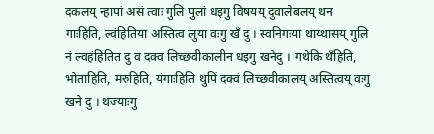दकलय् न्हापां असं त्वाः गुलि पुलां धइगु विषयय् दुवालेबलय् थन गाःहिति, ल्वंहितिया अस्तित्व लुया वःगु खँ दु । स्वनिगःया थाय्थासय् गुलि नं ल्वहंहितित दु व दक्व लिच्छवीकालीन धइगु खनेदु । गथेकि थँहिति, भोताहिति, मरुहिति, यंगाःहिति थुपिं दक्वं लिच्छवीकालय् अस्तित्वय् वःगु खने दु । थज्याःगु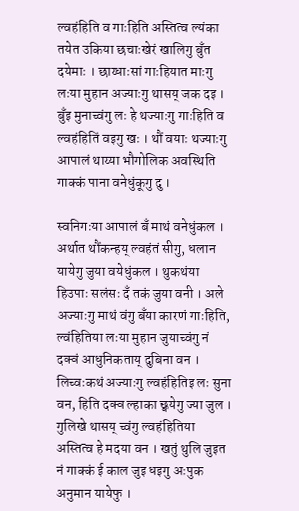ल्वहंहिति व गाःहिति अस्तित्व ल्यंका तयेत उकिया छचाःखेरं खालिगु बुँत दयेमाः । छाय्धाःसां गाःहियात माःगु लःया मुहान अज्याःगु थासय् जक दइ । बुँइ मुनाच्वंगु लः हे थज्याःगु गाःहिति व ल्वहंहितिं वइगु खः । थौं वयाः थज्याःगु आपालं थाय्या भौगोलिक अवस्थिति गाक्कं पाना वनेधुंकूगु दु ।

स्वनिगःया आपालं बँ माथं वनेधुंकल । अर्थात थौंकन्हय् ल्वहंतं सीगु, धलान यायेगु जुया वयेधुंकल । थुकथंया हिउपाः सलंसः दँ तकं जुया वनी । अले अज्याःगु माथं वंगु बँया कारणं गाःहिति, ल्वंहितिया लःया मुहान जुयाच्वंगु नं दक्वं आधुनिकताय् दुबिना वन । लिच्वःकथं अज्याःगु ल्वहंहितिइ लः सुना वन, हिति दक्व ल्हाका छ्वयेगु ज्या जुल । गुलिखे थासय् च्वंगु ल्वहंहितिया अस्तित्व हे मदया वन । खतुं थुलि जुइत नं गाक्कं ई काल जुइ धइगु अःपुक अनुमान यायेफु ।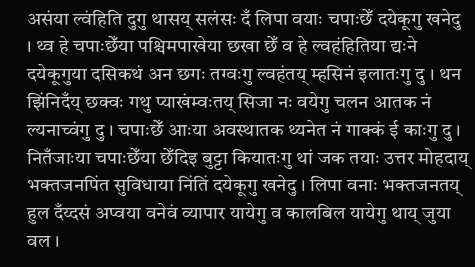असंया ल्वंहिति दुगु थासय् सलंसः दँ लिपा वयाः चपाःछेँ दयेकूगु खनेदु । थ्व हे चपाःछेँया पश्चिमपाखेया छखा छेँ व हे ल्वहंहितिया द्यःने दयेकूगुया दसिकथं अन छगः तग्वःगु ल्वहंतय् म्हसिनं इलातःगु दु । थन झिंनिदँय् छक्वः गथु प्याखंम्वःतय् सिजा नः वयेगु चलन आतक नं ल्यनाच्वंगु दु । चपाःछेँ आःया अवस्थातक थ्यनेत नं गाक्कं ई काःगु दु । नितँजाःया चपाःछेँया छेँदिइ बुट्टा कियातःगु थां जक तयाः उत्तर मोहदाय् भक्तजनपिंत सुविधाया निंतिं दयेकूगु खनेदु । लिपा वनाः भक्तजनतय् हुल दँय्दसं अप्वया वनेवं व्यापार यायेगु व कालबिल यायेगु थाय् जुया वल ।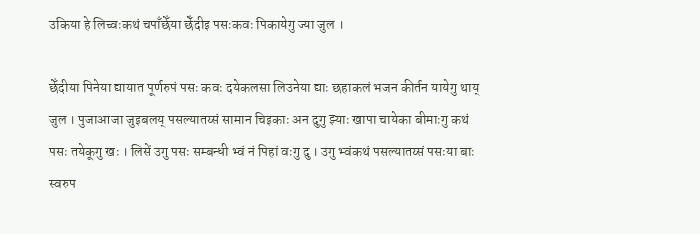उकिया हे लिच्वःकथं चपाँछेँया छेँदीइ पसःकवः पिकायेगु ज्या जुल ।

छेँदीया पिनेया द्यायात पूर्णरुपं पसः कवः दयेकलसा लिउनेया द्याः छहाकलं भजन कीर्तन यायेगु थाय् जुल । पुजाआजा जुइबलय् पसल्यातय्सं सामान चिइकाः अन दुगु झ्याः खापा चायेका बीमाःगु कथं पसः तयेकूगु खः । लिसें उगु पसः सम्बन्धी भ्वं नं पिहां वःगु दु । उगु भ्वंकथं पसल्यातय्सं पसःया बाः स्वरुप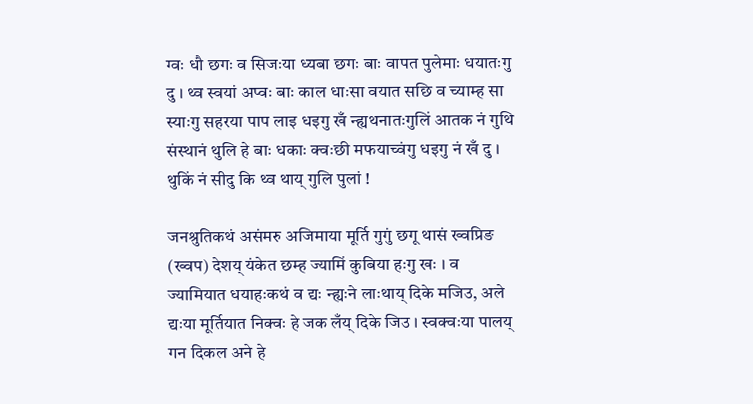ग्वः धौ छगः व सिजःया ध्यबा छगः बाः वापत पुलेमाः धयातःगु दु । थ्व स्वयां अप्वः बाः काल धाःसा वयात सछि व च्याम्ह सा स्याःगु सहरया पाप लाइ धइगु खँ न्ह्यथनातःगुलिं आतक नं गुथि संस्थानं थुलि हे बाः धकाः क्वःछी मफयाच्वंगु धइगु नं खँ दु । थुकिं नं सीदु कि थ्व थाय् गुलि पुलां !

जनश्रुतिकथं असंमरु अजिमाया मूर्ति गुगुं छगू थासं ख्वप्रिङ (ख्वप) देशय् यंकेत छम्ह ज्यामिं कुबिया हःगु खः । व ज्यामियात धयाहःकथं व द्यः न्ह्यःने लाःथाय् दिके मजिउ, अले द्यःया मूर्तियात निक्वः हे जक लँय् दिके जिउ । स्वक्वःया पालय् गन दिकल अने हे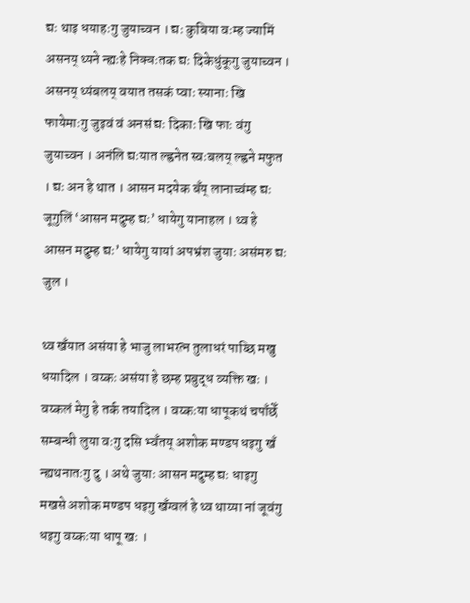द्यः थाइ धयाहःगु जुयाच्वन । द्यः कुबिया वःम्ह ज्यामिं असनय् थ्यने न्ह्यःहे निक्वःतक द्यः दिकेधुंकूगु जुयाच्वन । असनय् थ्यंबलय् वयात तसकं प्वाः स्यानाः खि फायेमाःगु जुइवं वं अनसं द्यः दिकाः खि फाः वंगु जुयाच्वन । अनंलि द्यःयात ल्ह्वनेत स्वःबलय् ल्ह्वने मफुत । द्यः अन हे थात । आसन मदयेक बँय् लानाच्वंम्ह द्यः जूगुलिं ‘आसन मदुम्ह द्यः’ धायेगु यानाहल । थ्व हे आसन मदुम्ह द्यः’ धायेगु यायां अपभ्रंश जुयाः असंमरु द्यः जुल ।

थ्व खँयात असंया हे भाजु लाभरत्न तुलाधरं पाय्छि मखु धयादिल । वय्कः असंया हे छम्ह प्रबुद्ध व्यक्ति खः । वय्कलं मेगु हे तर्क तयादिल । वय्कःया धापूकथं चपाँछेँ सम्बन्धी लुया वःगु दसि भ्वँतय् अशोक मण्डप धइगु खँ न्ह्यथनातःगु दु । अथे जुयाः आसन मदुम्ह द्यः धाइगु मखसे अशोक मण्डप धइगु खँग्वलं हे थ्व थाय्या नां जूवंगु धइगु वय्कःया धापू खः ।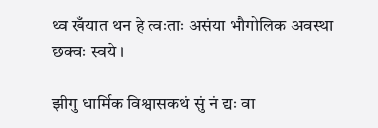थ्व खँयात थन हे त्वःताः असंया भौगोलिक अवस्था छक्वः स्वये ।

झीगु धार्मिक विश्वासकथं सुं नं द्यः वा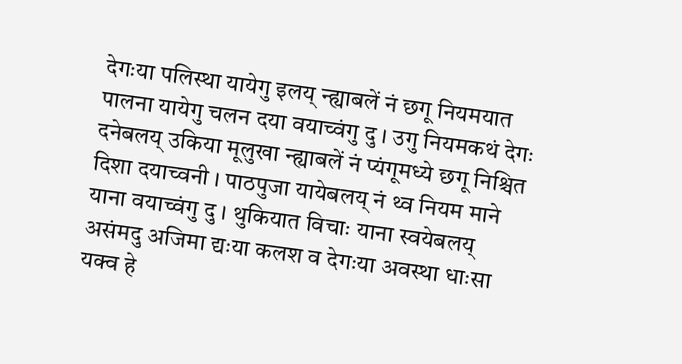देगःया पलिस्था यायेगु इलय् न्ह्याबलें नं छगू नियमयात पालना यायेगु चलन दया वयाच्वंगु दु । उगु नियमकथं देगः दनेबलय् उकिया मूलुखा न्ह्याबलें नं प्यंगूमध्ये छगू निश्चित दिशा दयाच्वनी । पाठपुजा यायेबलय् नं थ्व नियम माने याना वयाच्वंगु दु । थुकियात विचाः याना स्वयेबलय् असंमदु अजिमा द्यःया कलश व देगःया अवस्था धाःसा यक्व हे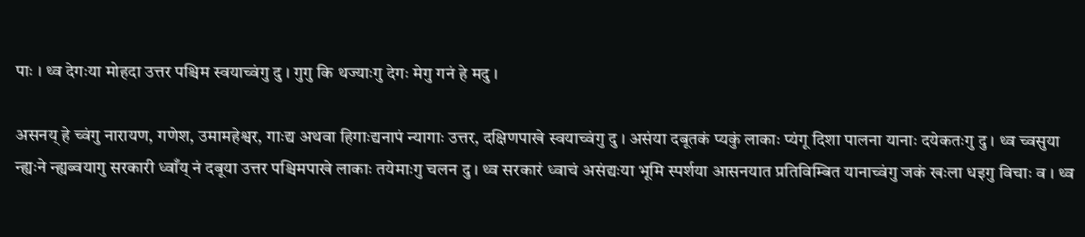पाः । थ्व देगःया मोहदा उत्तर पश्चिम स्वयाच्वंगु दु । गुगु कि थज्याःगु देगः मेगु गनं हे मदु ।

असनय् हे च्वंगु नारायण, गणेश, उमामहेश्वर, गाःद्य अथवा हिगाःद्यनापं न्यागाः उत्तर, दक्षिणपाखे स्वयाच्वंगु दु । असंया दबूतकं प्यकुं लाकाः प्यंगू दिशा पालना यानाः दयेकतःगु दु । थ्व च्वसुया न्ह्यःने न्ह्यब्वयागु सरकारी ध्वाँय् नं दबूया उत्तर पश्चिमपाखे लाकाः तयेमाःगु चलन दु । थ्व सरकारं ध्वाचं असंद्यःया भूमि स्पर्शया आसनयात प्रतिविम्बित यानाच्वंगु जकं खःला धइगु विचाः व । थ्व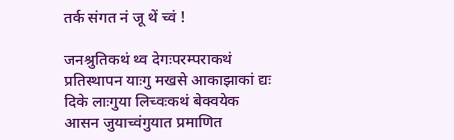तर्क संगत नं जू थें च्वं !

जनश्रुतिकथं थ्व देगःपरम्पराकथं प्रतिस्थापन याःगु मखसे आकाझाकां द्यः दिके लाःगुया लिच्वःकथं बेक्वयेक आसन जुयाच्वंगुयात प्रमाणित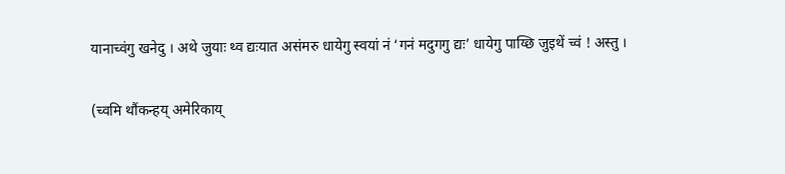यानाच्वंगु खनेदु । अथे जुयाः थ्व द्यःयात असंमरु धायेगु स्वयां नं ‘गनं मदुगगु द्यः’ धायेगु पाय्छि जुइथें च्वं ! अस्तु ।

(च्वमि थौंकन्हय् अमेरिकाय्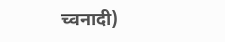च्वनादी)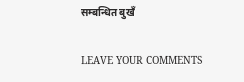सम्बन्धित बुखँ

LEAVE YOUR COMMENTS